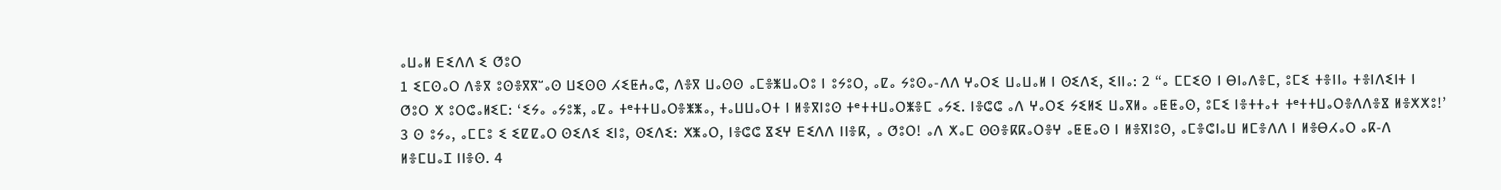ⴰⵡⴰⵍ ⴹⵉⴷⴷ ⵉ ⵚⵓⵔ
1 ⵉⵎⵙⴰⵔ ⴷⴻⴳ ⵓⵙⴻⴳⴳⵯⴰⵙ ⵡⵉⵙⵙ ⵃⵉⵟⵄⴰⵛ, ⴷⴻⴳ ⵡⴰⵙⵙ ⴰⵎⴻⵥⵡⴰⵔⵓ ⵏ ⵓⵢⵓⵔ, ⴰⵇⴰ ⵢⵓⵙⴰ-ⴷⴷ ⵖⴰⵔⵉ ⵡⴰⵡⴰⵍ ⵏ ⵙⵉⴷⵉ, ⵉⵏⵏⴰ: 2 “ⴰ ⵎⵎⵉⵙ ⵏ ⴱⵏⴰⴷⴻⵎ, ⵓⵎⵉ ⵜⴻⵏⵏⴰ ⵜⴻⵏⴷⵉⵏⵜ ⵏ ⵚⵓⵔ ⵅ ⵓⵔⵛⴰⵍⵉⵎ: ‘ⵉⵢⴰ ⴰⵢⵓⵥ, ⴰⵇⴰ ⵜᵉⵜⵜⵡⴰⵔⴻⵥⵥⴰ, ⵜⴰⵡⵡⴰⵔⵜ ⵏ ⵍⴻⴳⵏⵓⵙ ⵜᵉⵜⵜⵡⴰⵔⵥⴻⵎ ⴰⵢⵉ. ⵏⴻⵛⵛ ⴰⴷ ⵖⴰⵔⵉ ⵢⵉⵍⵉ ⵡⴰⴳⵍⴰ ⴰⵟⵟⴰⵙ, ⵓⵎⵉ ⵏⴻⵜⵜⴰⵜ ⵜᵉⵜⵜⵡⴰⵔⴻⴷⴷⴻⴵ ⵍⴻⵅⵅⵓ!’ 3 ⵙ ⵓⵢⴰ, ⴰⵎⵎⵓ ⵉ ⵉⵇⵇⴰⵔ ⵙⵉⴷⵉ ⵉⵏⵓ, ⵙⵉⴷⵉ: ⵅⵥⴰⵔ, ⵏⴻⵛⵛ ⴵⵉⵖ ⴹⵉⴷⴷ ⵏⵏⴻⴽ, ⴰ ⵚⵓⵔ! ⴰⴷ ⵅⴰⵎ ⵙⵙⴻⴽⴽⴰⵔⴻⵖ ⴰⵟⵟⴰⵙ ⵏ ⵍⴻⴳⵏⵓⵙ, ⴰⵎⴻⵛⵏⴰⵡ ⵍⵎⴻⴷⴷ ⵏ ⵍⴻⴱⵃⴰⵔ ⴰⴽ-ⴷ ⵍⴻⵎⵡⴰⵊ ⵏⵏⴻⵙ. 4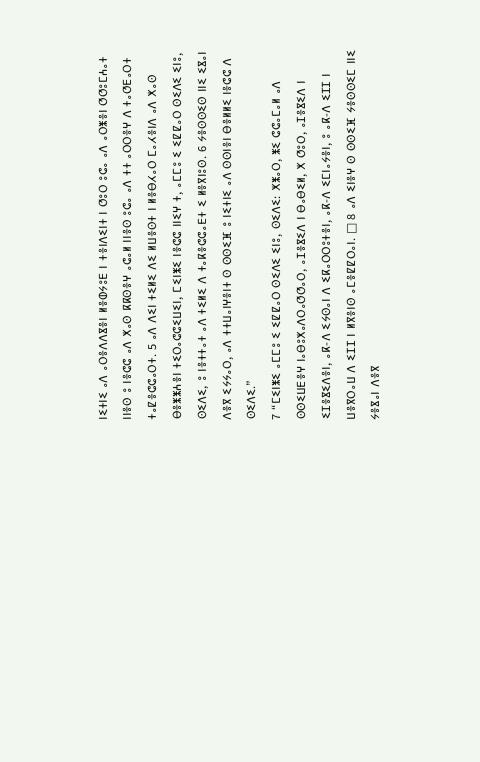ⵏⵉⵜⵏⵉ ⴰⴷ ⴰⵔⴻⴷⴷⴵⴻⵏ ⵍⴻⵀⵢⵓⴹ ⵏ ⵜⴻⵏⴷⵉⵏⵜ ⵏ ⵚⵓⵔ ⵓⵛⴰ ⴰⴷ ⴰⵔⵥⴻⵏ ⵚⵚⵓⵎⵄⴰⵜ ⵏⵏⴻⵙ ⵓ ⵏⴻⵛⵛ ⴰⴷ ⵅⴰⵙ ⴽⴽⵙⴻⵖ ⴰⵛⴰⵍ ⵏⵏⴻⵙ ⵓⵛⴰ ⴰⴷ ⵜⵜ ⴰⵔⵔⴻⵖ ⴷ ⵜⴰⵚⴹⴰⵔⵜ ⵜⴰⵇⴻⵛⵛⴰⵔⵜ. 5 ⴰⴷ ⴷⵉⵏ ⵜⵉⵍⵉ ⴷⵉ ⵍⵡⴻⵙⵜ ⵏ ⵍⴻⴱⵃⴰⵔ ⵎⴰⵃⴻⵏⴷ ⴰⴷ ⵅⴰⵙ ⴱⴻⵥⵥⵄⴻⵏ ⵜⵉⵔⴰⵛⵛⵉⵡⵉⵏ, ⵎⵉⵏⵥⵉ ⵏⴻⵛⵛ ⵏⵏⵉⵖ ⵜ, ⴰⵎⵎⵓ ⵉ ⵉⵇⵇⴰⵔ ⵙⵉⴷⵉ ⵉⵏⵓ, ⵙⵉⴷⵉ, ⵓ ⵏⴻⵜⵜⴰⵜ ⴰⴷ ⵜⵉⵍⵉ ⴷ ⵜⴰⴽⴻⵛⵛⴰⴹⵜ ⵉ ⵍⴻⴳⵏⵓⵙ. 6 ⵢⴻⵙⵙⵉⵙ ⵏⵏⵉ ⵉⴵⴰⵏ ⴷⴻⴳ ⵉⵢⵢⴰⵔ, ⴰⴷ ⵜⵜⵡⴰⵏⵖⴻⵏⵜ ⵙ ⵙⵙⵉⴼ ⵓ ⵏⵉⵜⵏⵉ ⴰⴷ ⵙⵙⵏⴻⵏ ⴱⴻⵍⵍⵉ ⵏⴻⵛⵛ ⴷ ⵙⵉⴷⵉ.”
7 “ⵎⵉⵏⵥⵉ ⴰⵎⵎⵓ ⵉ ⵉⵇⵇⴰⵔ ⵙⵉⴷⵉ ⵉⵏⵓ, ⵙⵉⴷⵉ: ⵅⵥⴰⵔ, ⵥⵉ ⵛⵛⴰⵎⴰⵍ ⴰⴷ ⵙⵙⵉⵡⴹⴻⵖ ⵏⴰⴱⵓⵅⴰⴷⵔⴰⵚⵚⴰⵔ, ⴰⵊⴻⴵⵉⴷ ⵏ ⴱⴰⴱⵉⵍ, ⵅ ⵚⵓⵔ, ⴰⵊⴻⴵⵉⴷ ⵏ ⵉⵊⴻⴵⵉⴷⴻⵏ, ⴰⴽ-ⴷ ⵉⵢⵙⴰⵏ ⴷ ⵉⴽⴰⵔⵔⵓⵜⴻⵏ, ⴰⴽ-ⴷ ⵉⵎⵏⴰⵢⴻⵏ, ⵓ ⴰⴽ-ⴷ ⵉⵊⵊ ⵏ ⵡⴻⴳⵔⴰⵡ ⴷ ⵉⵊⵊ ⵏ ⵍⴳⴻⵏⵙ ⴰⵎⴻⵇⵇⵔⴰⵏ. □ 8 ⴰⴷ ⵉⵏⴻⵖ ⵙ ⵙⵙⵉⴼ ⵢⴻⵙⵙⵉⵎ ⵏⵏⵉ ⵢⴻⴵⴰⵏ ⴷⴻⴳ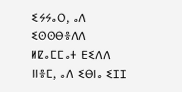ⵉⵢⵢⴰⵔ, ⴰⴷ ⵉⵙⵙⴱⴻⴷⴷ ⵍⵇⴰⵎⵎⴰⵜ ⴹⵉⴷⴷ ⵏⵏⴻⵎ, ⴰⴷ ⵉⴱⵏⴰ ⵉⵊⵊ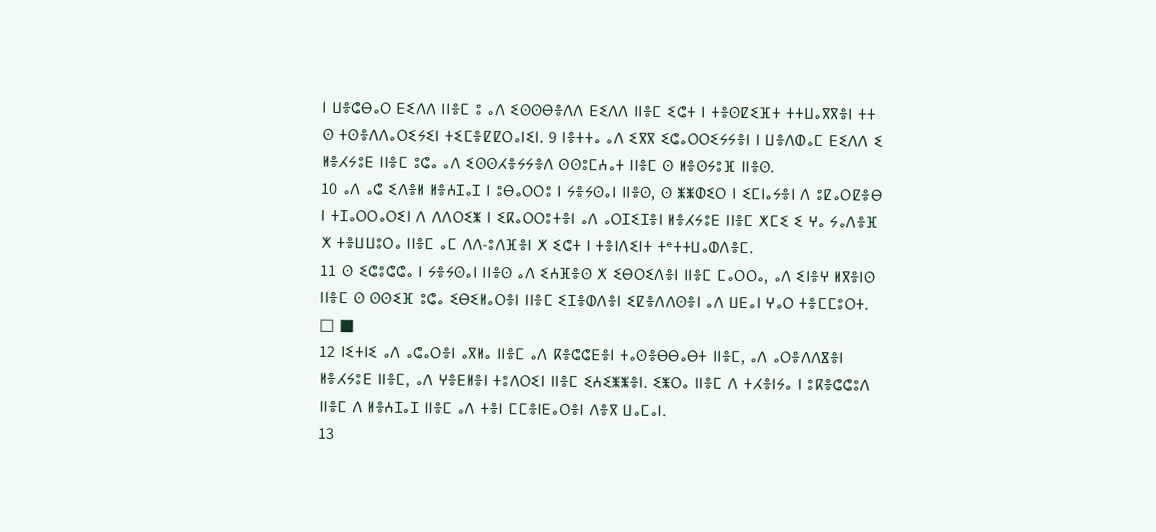ⵏ ⵡⴻⵛⴱⴰⵔ ⴹⵉⴷⴷ ⵏⵏⴻⵎ ⵓ ⴰⴷ ⵉⵙⵙⴱⴻⴷⴷ ⴹⵉⴷⴷ ⵏⵏⴻⵎ ⵉⵛⵜ ⵏ ⵜⴻⵙⵇⵉⴼⵜ ⵜⵜⵡⴰⴳⴳⴻⵏ ⵜⵜ ⵙ ⵜⵙⴻⴷⴷⴰⵔⵉⵢⵉⵏ ⵜⵉⵎⴻⵇⵇⵔⴰⵏⵉⵏ. 9 ⵏⴻⵜⵜⴰ ⴰⴷ ⵉⴳⴳ ⵉⵛⴰⵔⵔⵉⵢⵢⴻⵏ ⵏ ⵡⴻⴷⵀⴰⵎ ⴹⵉⴷⴷ ⵉ ⵍⴻⵃⵢⵓⴹ ⵏⵏⴻⵎ ⵓⵛⴰ ⴰⴷ ⵉⵙⵙⵃⴻⵢⵢⴻⴷ ⵙⵙⵓⵎⵄⴰⵜ ⵏⵏⴻⵎ ⵙ ⵍⴻⵙⵢⵓⴼ ⵏⵏⴻⵙ.
10 ⴰⴷ ⴰⵛ ⵉⴷⴻⵍ ⵍⴻⵄⵊⴰⵊ ⵏ ⵓⴱⴰⵔⵔⵓ ⵏ ⵢⴻⵢⵙⴰⵏ ⵏⵏⴻⵙ, ⵙ ⵥⵥⵀⵉⵔ ⵏ ⵉⵎⵏⴰⵢⴻⵏ ⴷ ⵓⵇⴰⵔⵇⴻⴱ ⵏ ⵜⵊⴰⵔⵔⴰⵔⵉⵏ ⴷ ⴷⴷⵔⵉⵥ ⵏ ⵉⴽⴰⵔⵔⵓⵜⴻⵏ ⴰⴷ ⴰⵔⵊⵉⵊⴻⵏ ⵍⴻⵃⵢⵓⴹ ⵏⵏⴻⵎ ⵅⵎⵉ ⵉ ⵖⴰ ⵢⴰⴷⴻⴼ ⵅ ⵜⴻⵡⵡⵓⵔⴰ ⵏⵏⴻⵎ ⴰⵎ ⴷⴷ-ⵓⴷⴼⴻⵏ ⵅ ⵉⵛⵜ ⵏ ⵜⴻⵏⴷⵉⵏⵜ ⵜᵉⵜⵜⵡⴰⵀⴷⴻⵎ.
11 ⵙ ⵉⵛⵓⵛⵛⴰ ⵏ ⵢⴻⵢⵙⴰⵏ ⵏⵏⴻⵙ ⴰⴷ ⵉⵄⴼⴻⵙ ⵅ ⵉⴱⵔⵉⴷⴻⵏ ⵏⵏⴻⵎ ⵎⴰⵔⵔⴰ, ⴰⴷ ⵉⵏⴻⵖ ⵍⴳⴻⵏⵙ ⵏⵏⴻⵎ ⵙ ⵙⵙⵉⴼ ⵓⵛⴰ ⵉⴱⵉⵍⴰⵔⴻⵏ ⵏⵏⴻⵎ ⵉⵊⴻⵀⴷⴻⵏ ⵉⵇⴻⴷⴷⵙⴻⵏ ⴰⴷ ⵡⴹⴰⵏ ⵖⴰⵔ ⵜⴻⵎⵎⵓⵔⵜ. □ ■
12 ⵏⵉⵜⵏⵉ ⴰⴷ ⴰⵛⴰⵔⴻⵏ ⴰⴳⵍⴰ ⵏⵏⴻⵎ ⴰⴷ ⴽⴻⵛⵛⴹⴻⵏ ⵜⴰⵙⴻⴱⴱⴰⴱⵜ ⵏⵏⴻⵎ, ⴰⴷ ⴰⵔⴻⴷⴷⴵⴻⵏ ⵍⴻⵃⵢⵓⴹ ⵏⵏⴻⵎ, ⴰⴷ ⵖⴻⴹⵍⴻⵏ ⵜⵓⴷⵔⵉⵏ ⵏⵏⴻⵎ ⵉⵄⵉⵥⵥⴻⵏ. ⵉⵥⵔⴰ ⵏⵏⴻⵎ ⴷ ⵜⵃⴻⵏⵢⴰ ⵏ ⵓⴽⴻⵛⵛⵓⴷ ⵏⵏⴻⵎ ⴷ ⵍⴻⵄⵊⴰⵊ ⵏⵏⴻⵎ ⴰⴷ ⵜⴻⵏ ⵎⵎⴻⵏⴹⴰⵔⴻⵏ ⴷⴻⴳ ⵡⴰⵎⴰⵏ.
13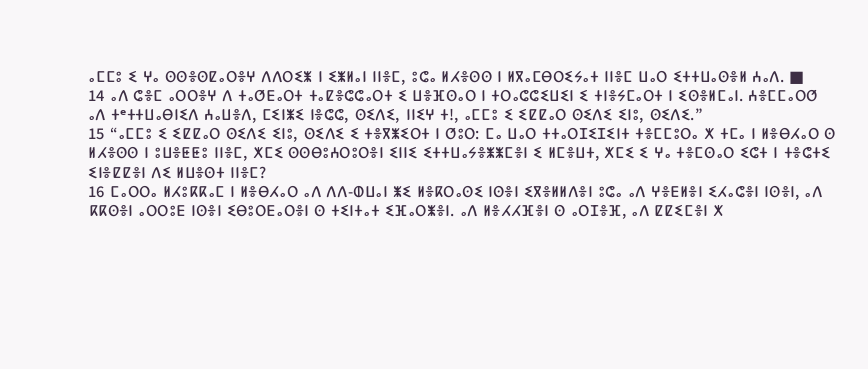ⴰⵎⵎⵓ ⵉ ⵖⴰ ⵙⵙⴻⵙⵇⴰⵔⴻⵖ ⴷⴷⵔⵉⵥ ⵏ ⵉⵥⵍⴰⵏ ⵏⵏⴻⵎ, ⵓⵛⴰ ⵍⵃⴻⵙⵙ ⵏ ⵍⴳⴰⵎⴱⵔⵉⵢⴰⵜ ⵏⵏⴻⵎ ⵡⴰⵔ ⵉⵜⵜⵡⴰⵙⴻⵍ ⵄⴰⴷ. ■
14 ⴰⴷ ⵛⴻⵎ ⴰⵔⵔⴻⵖ ⴷ ⵜⴰⵚⴹⴰⵔⵜ ⵜⴰⵇⴻⵛⵛⴰⵔⵜ ⵉ ⵡⴻⴼⵙⴰⵔ ⵏ ⵜⵔⴰⵛⵛⵉⵡⵉⵏ ⵉ ⵜⵏⴻⵢⵎⴰⵔⵜ ⵏ ⵉⵙⴻⵍⵎⴰⵏ. ⵄⴻⵎⵎⴰⵔⵚ ⴰⴷ ⵜᵉⵜⵜⵡⴰⴱⵏⵉⴷ ⵄⴰⵡⴻⴷ, ⵎⵉⵏⵥⵉ ⵏⴻⵛⵛ, ⵙⵉⴷⵉ, ⵏⵏⵉⵖ ⵜ!, ⴰⵎⵎⵓ ⵉ ⵉⵇⵇⴰⵔ ⵙⵉⴷⵉ ⵉⵏⵓ, ⵙⵉⴷⵉ.”
15 “ⴰⵎⵎⵓ ⵉ ⵉⵇⵇⴰⵔ ⵙⵉⴷⵉ ⵉⵏⵓ, ⵙⵉⴷⵉ ⵉ ⵜⴻⴳⵥⵉⵔⵜ ⵏ ⵚⵓⵔ: ⵎⴰ ⵡⴰⵔ ⵜⵜⴰⵔⵊⵉⵊⵉⵏⵜ ⵜⴻⵎⵎⵓⵔⴰ ⵅ ⵜⵎⴰ ⵏ ⵍⴻⴱⵃⴰⵔ ⵙ ⵍⵃⴻⵙⵙ ⵏ ⵓⵡⴻⵟⵟⵓ ⵏⵏⴻⵎ, ⵅⵎⵉ ⵙⵙⴱⵓⵄⵔⵓⵔⴻⵏ ⵉⵏⵏⵉ ⵉⵜⵜⵡⴰⵢⴻⵥⵥⵎⴻⵏ ⵉ ⵍⵎⴻⵡⵜ, ⵅⵎⵉ ⵉ ⵖⴰ ⵜⴻⵎⵙⴰⵔ ⵉⵛⵜ ⵏ ⵜⴻⵛⵜⵉ ⵉⵏⴻⵇⵇⴻⵏ ⴷⵉ ⵍⵡⴻⵙⵜ ⵏⵏⴻⵎ?
16 ⵎⴰⵔⵔⴰ ⵍⵃⵓⴽⴽⴰⵎ ⵏ ⵍⴻⴱⵃⴰⵔ ⴰⴷ ⴷⴷ-ⵀⵡⴰⵏ ⵥⵉ ⵍⴻⴽⵔⴰⵙⵉ ⵏⵙⴻⵏ ⵉⴳⴻⵍⵍⴷⴻⵏ ⵓⵛⴰ ⴰⴷ ⵖⴻⴹⵍⴻⵏ ⵉⵃⴰⵛⴻⵏ ⵏⵙⴻⵏ, ⴰⴷ ⴽⴽⵙⴻⵏ ⴰⵔⵔⵓⴹ ⵏⵙⴻⵏ ⵉⴱⵓⵔⴹⴰⵔⴻⵏ ⵙ ⵜⵉⵏⵜⴰⵜ ⵉⴼⴰⵔⵥⴻⵏ. ⴰⴷ ⵍⴻⵃⵃⴼⴻⵏ ⵙ ⴰⵔⵊⴻⴼ, ⴰⴷ ⵇⵇⵉⵎⴻⵏ ⵅ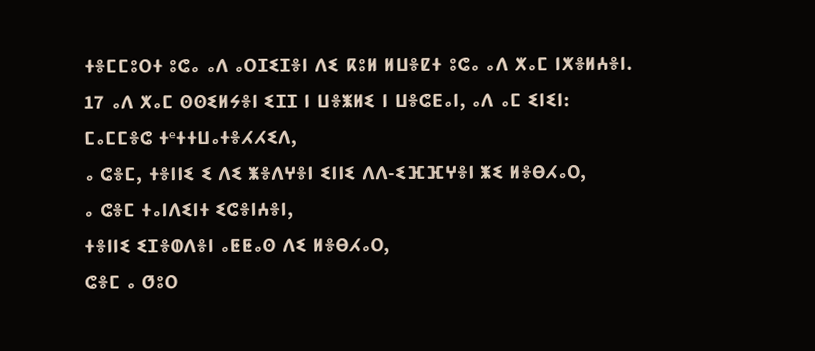ⵜⴻⵎⵎⵓⵔⵜ ⵓⵛⴰ ⴰⴷ ⴰⵔⵊⵉⵊⴻⵏ ⴷⵉ ⴽⵓⵍ ⵍⵡⴻⵇⵜ ⵓⵛⴰ ⴰⴷ ⵅⴰⵎ ⵏⵅⴻⵍⵄⴻⵏ.
17 ⴰⴷ ⵅⴰⵎ ⵙⵙⵉⵍⵢⴻⵏ ⵉⵊⵊ ⵏ ⵡⴻⵥⵍⵉ ⵏ ⵡⴻⵛⴹⴰⵏ, ⴰⴷ ⴰⵎ ⵉⵏⵉⵏ:
ⵎⴰⵎⵎⴻⵛ ⵜᵉⵜⵜⵡⴰⵜⴻⵃⵃⵉⴷ,
ⴰ ⵛⴻⵎ, ⵜⴻⵏⵏⵉ ⵉ ⴷⵉ ⵥⴻⴷⵖⴻⵏ ⵉⵏⵏⵉ ⴷⴷ-ⵉⴼⴼⵖⴻⵏ ⵥⵉ ⵍⴻⴱⵃⴰⵔ,
ⴰ ⵛⴻⵎ ⵜⴰⵏⴷⵉⵏⵜ ⵉⵛⴻⵏⵄⴻⵏ,
ⵜⴻⵏⵏⵉ ⵉⵊⴻⵀⴷⴻⵏ ⴰⵟⵟⴰⵙ ⴷⵉ ⵍⴻⴱⵃⴰⵔ,
ⵛⴻⵎ ⴰ ⵚⵓⵔ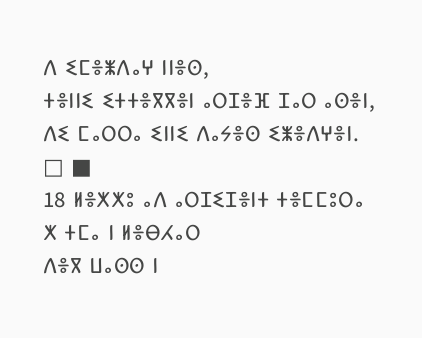ⴷ ⵉⵎⴻⵥⴷⴰⵖ ⵏⵏⴻⵙ,
ⵜⴻⵏⵏⵉ ⵉⵜⵜⴻⴳⴳⴻⵏ ⴰⵔⵊⴻⴼ ⵊⴰⵔ ⴰⵙⴻⵏ,
ⴷⵉ ⵎⴰⵔⵔⴰ ⵉⵏⵏⵉ ⴷⴰⵢⴻⵙ ⵉⵥⴻⴷⵖⴻⵏ. □ ■
18 ⵍⴻⵅⵅⵓ ⴰⴷ ⴰⵔⵊⵉⵊⴻⵏⵜ ⵜⴻⵎⵎⵓⵔⴰ ⵅ ⵜⵎⴰ ⵏ ⵍⴻⴱⵃⴰⵔ
ⴷⴻⴳ ⵡⴰⵙⵙ ⵏ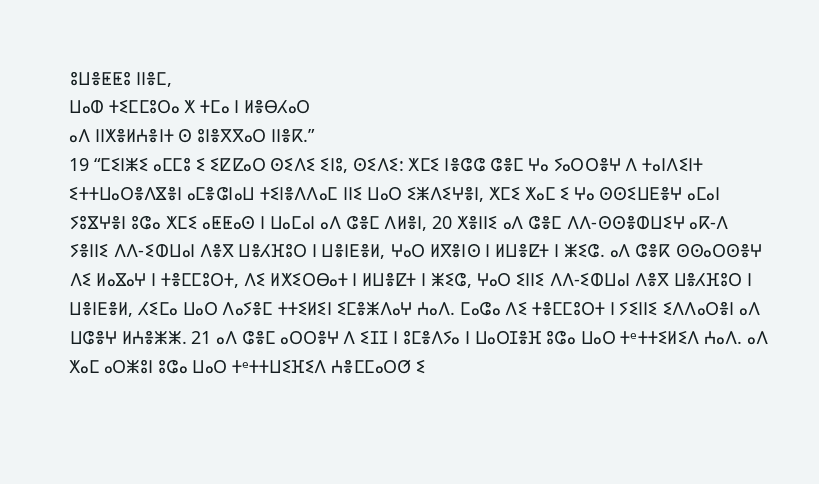ⵓⵡⴻⵟⵟⵓ ⵏⵏⴻⵎ,
ⵡⴰⵀ ⵜⵉⵎⵎⵓⵔⴰ ⵅ ⵜⵎⴰ ⵏ ⵍⴻⴱⵃⴰⵔ
ⴰⴷ ⵏⵏⵅⴻⵍⵄⴻⵏⵜ ⵙ ⵓⵏⴻⴳⴳⴰⵔ ⵏⵏⴻⴽ.”
19 “ⵎⵉⵏⵥⵉ ⴰⵎⵎⵓ ⵉ ⵉⵇⵇⴰⵔ ⵙⵉⴷⵉ ⵉⵏⵓ, ⵙⵉⴷⵉ: ⵅⵎⵉ ⵏⴻⵛⵛ ⵛⴻⵎ ⵖⴰ ⵢⴰⵔⵔⴻⵖ ⴷ ⵜⴰⵏⴷⵉⵏⵜ ⵉⵜⵜⵡⴰⵔⴻⴷⴵⴻⵏ ⴰⵎⴻⵛⵏⴰⵡ ⵜⵉⵏⴻⴷⴷⴰⵎ ⵏⵏⵉ ⵡⴰⵔ ⵉⵥⴷⵉⵖⴻⵏ, ⵅⵎⵉ ⵅⴰⵎ ⵉ ⵖⴰ ⵙⵙⵉⵡⴹⴻⵖ ⴰⵎⴰⵏ ⵢⵓⴵⵖⴻⵏ ⵓⵛⴰ ⵅⵎⵉ ⴰⵟⵟⴰⵙ ⵏ ⵡⴰⵎⴰⵏ ⴰⴷ ⵛⴻⵎ ⴷⵍⴻⵏ, 20 ⵅⴻⵏⵏⵉ ⴰⴷ ⵛⴻⵎ ⴷⴷ-ⵙⵙⴻⵀⵡⵉⵖ ⴰⴽ-ⴷ ⵢⴻⵏⵏⵉ ⴷⴷ-ⵉⵀⵡⴰⵏ ⴷⴻⴳ ⵡⴻⵃⴼⵓⵔ ⵏ ⵡⴻⵏⴹⴻⵍ, ⵖⴰⵔ ⵍⴳⴻⵏⵙ ⵏ ⵍⵡⴻⵇⵜ ⵏ ⵥⵉⵛ. ⴰⴷ ⵛⴻⴽ ⵙⵙⴰⵔⵙⴻⵖ ⴷⵉ ⵍⴰⴵⴰⵖ ⵏ ⵜⴻⵎⵎⵓⵔⵜ, ⴷⵉ ⵍⵅⵉⵔⴱⴰⵜ ⵏ ⵍⵡⴻⵇⵜ ⵏ ⵥⵉⵛ, ⵖⴰⵔ ⵉⵏⵏⵉ ⴷⴷ-ⵉⵀⵡⴰⵏ ⴷⴻⴳ ⵡⴻⵃⴼⵓⵔ ⵏ ⵡⴻⵏⴹⴻⵍ, ⵃⵉⵎⴰ ⵡⴰⵔ ⴷⴰⵢⴻⵎ ⵜⵜⵉⵍⵉⵏ ⵉⵎⴻⵥⴷⴰⵖ ⵄⴰⴷ. ⵎⴰⵛⴰ ⴷⵉ ⵜⴻⵎⵎⵓⵔⵜ ⵏ ⵢⵉⵏⵏⵉ ⵉⴷⴷⴰⵔⴻⵏ ⴰⴷ ⵡⵛⴻⵖ ⵍⵄⴻⵥⵥ. 21 ⴰⴷ ⵛⴻⵎ ⴰⵔⵔⴻⵖ ⴷ ⵉⵊⵊ ⵏ ⵓⵎⴻⴷⵢⴰ ⵏ ⵡⴰⵔⵊⴻⴼ ⵓⵛⴰ ⵡⴰⵔ ⵜᵉⵜⵜⵉⵍⵉⴷ ⵄⴰⴷ. ⴰⴷ ⵅⴰⵎ ⴰⵔⵥⵓⵏ ⵓⵛⴰ ⵡⴰⵔ ⵜᵉⵜⵜⵡⵉⴼⵉⴷ ⵄⴻⵎⵎⴰⵔⵚ ⵉ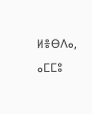ⵍⴻⴱⴷⴰ, ⴰⵎⵎⵓ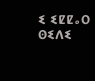ⵉ ⵉⵇⵇⴰⵔ ⵙⵉⴷⵉ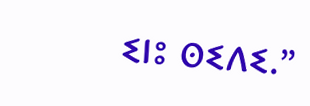ⵉⵏⵓ ⵙⵉⴷⵉ.”